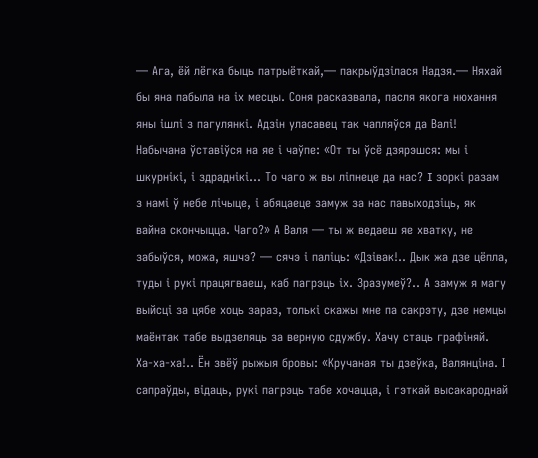— Ага, ёй лёгка быць патрыёткай,— пакрыўдзілася Надзя.— Няхай бы яна пабыла на іх месцы. Соня расказвала, пасля якога нюхання яны ішлі з пагулянкі. Адзін уласавец так чапляўся да Валі! Набычана ўставіўся на яе і чаўпе: «От ты ўсё дзярэшся: мы і шкурнікі, і здраднікі... То чаго ж вы ліпнеце да нас? I зоркі разам з намі ў небе лічыце, і абяцаеце замуж за нас павыходзіць, як вайна скончыцца. Чаго?» А Валя — ты ж ведаеш яе хватку, не забыўся, можа, яшчэ? — сячэ і паліць: «Дзівак!.. Дык жа дзе цёпла, туды і рукі працягваеш, каб пагрэць іх. Зразумеў?.. А замуж я магу выйсці за цябе хоць зараз, толькі скажы мне па сакрэту, дзе немцы маёнтак табе выдзеляць за верную сдужбу. Хачу стаць графіняй. Ха-ха-ха!.. Ён звёў рыжыя бровы: «Кручаная ты дзеўка, Валянціна. І сапраўды, відаць, рукі пагрэць табе хочацца, і гэткай высакароднай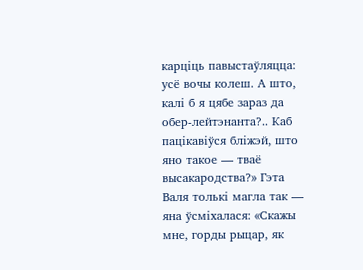карціць павыстаўляцца: усё вочы колеш. А што, калі б я цябе зараз да обер-лейтэнанта?.. Каб пацікавіўся бліжэй, што яно такое — тваё высакародства?» Гэта Валя толькі магла так — яна ўсміхалася: «Скажы мне, горды рыцар, як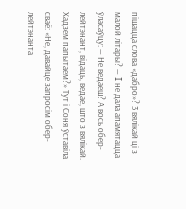пішацца слова «дабро»? 3 вялікай ці з малой літары? — I не дала апамятацца ўласаўцу: — Не ведаеш? А вось обер-лейтэнант, відаць, ведае, што з вялікай. Хадзем папытаем?» Тут і Соня ўставіла сваё: «Не, давайце запросім обер-лейтэнанта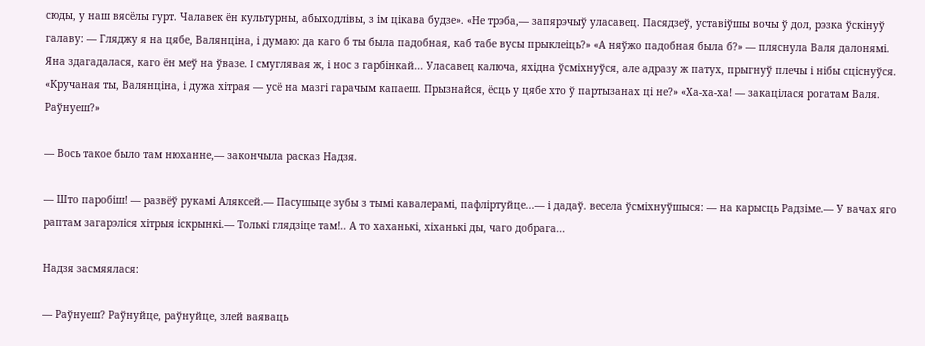сюды, у наш вясёлы гурт. Чалавек ён культурны, абыходлівы, з ім цікава будзе». «Не трэба,— запярэчыў уласавец. Пасядзеў, уставіўшы вочы ў дол, рэзка ўскінуў галаву: — Гляджу я на цябе, Валянціна, і думаю: да каго б ты была падобная, каб табе вусы прыклеіць?» «А няўжо падобная была б?» — пляснула Валя далонямі. Яна здагадалася, каго ён меў на ўвазе. I смуглявая ж, і нос з гарбінкай... Уласавец калюча, яхідна ўсміхнуўся, але адразу ж патух, прыгнуў плечы і нібы сціснуўся. «Кручаная ты, Валянціна, і дужа хітрая — усё на мазгі гарачым капаеш. Прызнайся, ёсць у цябе хто ў партызанах ці не?» «Ха-ха-ха! — закацілася рогатам Валя. Раўнуеш?»

— Вось такое было там нюханне,— закончыла расказ Надзя.

— Што паробіш! — развёў рукамі Аляксей.— Пасушыце зубы з тымі кавалерамі, пафліртуйце...— і дадаў. весела ўсміхнуўшыся: — на карысць Радзіме.— У вачах яго раптам загарэліся хітрыя іскрынкі.— Толькі глядзіце там!.. А то хаханькі, хіханькі ды, чаго добрага...

Надзя засмяялася:

— Раўнуеш? Раўнуйце, раўнуйце, злей ваяваць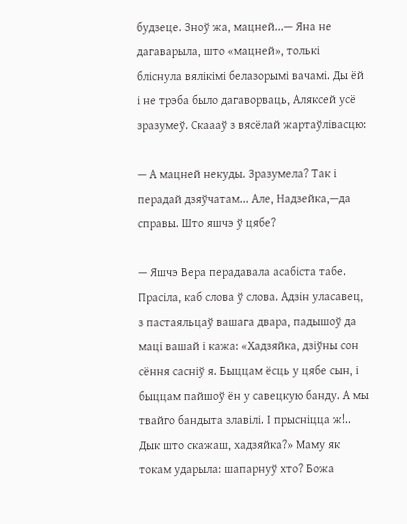будзеце. Зноў жа, мацней...— Яна не дагаварыла, што «мацней», толькі бліснула вялікімі белазорымі вачамі. Ды ёй і не трэба было дагаворваць, Аляксей усё зразумеў. Скаааў з вясёлай жартаўлівасцю:

— А мацней некуды. Зразумела? Так і перадай дзяўчатам... Але, Надзейка,—да справы. Што яшчэ ў цябе?

— Яшчэ Вера перадавала асабіста табе. Прасіла, каб слова ў слова. Адзін уласавец, з пастаяльцаў вашага двара, падышоў да маці вашай і кажа: «Хадзяйка, дзіўны сон сёння сасніў я. Быццам ёсць у цябе сын, і быццам пайшоў ён у савецкую банду. А мы твайго бандыта злавілі. I прысніцца ж!.. Дык што скажаш, хадзяйка?» Маму як токам ударыла: шапарнуў хто? Божа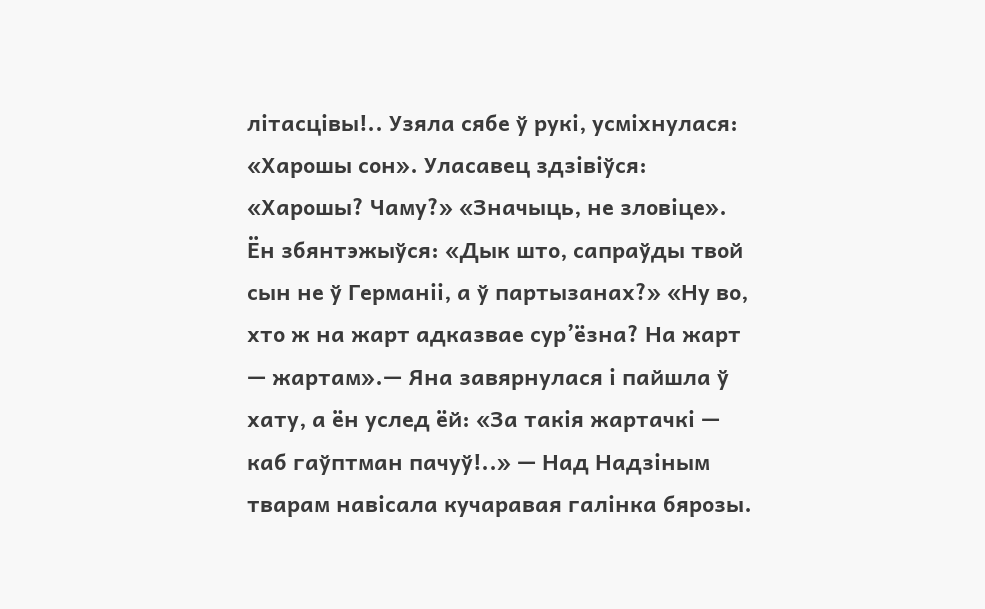літасцівы!.. Узяла сябе ў рукі, усміхнулася: «Харошы сон». Уласавец здзівіўся: «Харошы? Чаму?» «Значыць, не зловіце». Ён збянтэжыўся: «Дык што, сапраўды твой сын не ў Германіі, а ў партызанах?» «Ну во, хто ж на жарт адказвае сур’ёзна? На жарт — жартам».— Яна завярнулася і пайшла ў хату, а ён услед ёй: «За такія жартачкі — каб гаўптман пачуў!..» — Над Надзіным тварам навісала кучаравая галінка бярозы.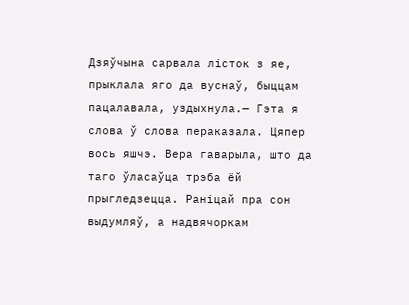Дзяўчына сарвала лісток з яе, прыклала яго да вуснаў, быццам пацалавала, уздыхнула.— Гэта я слова ў слова пераказала. Цяпер вось яшчэ. Вера гаварыла, што да таго ўласаўца трэба ёй прыгледзецца. Раніцай пра сон выдумляў, а надвячоркам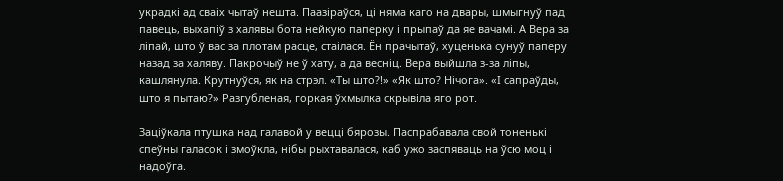украдкі ад сваіх чытаў нешта. Паазіраўся, ці няма каго на двары, шмыгнуў пад павець, выхапіў з халявы бота нейкую паперку і прыпаў да яе вачамі. А Вера за ліпай, што ў вас за плотам расце, стаілася. Ён прачытаў, хуценька сунуў паперу назад за халяву. Пакрочыў не ў хату, а да весніц. Вера выйшла з-за ліпы, кашлянула. Крутнуўся, як на стрэл. «Ты што?!» «Як што? Нічога». «I сапраўды, што я пытаю?» Разгубленая, горкая ўхмылка скрывіла яго рот.

Заціўкала птушка над галавой у вецці бярозы. Паспрабавала свой тоненькі спеўны галасок і змоўкла, нібы рыхтавалася, каб ужо заспяваць на ўсю моц і надоўга.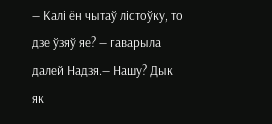— Калі ён чытаў лістоўку, то дзе ўзяў яе? — гаварыла далей Надзя.— Нашу? Дык як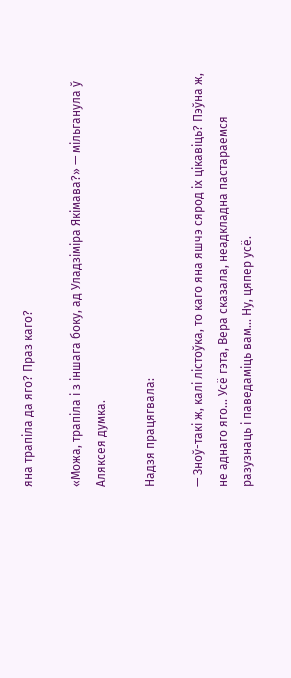яна трапіла да яго? Праз каго?

«Можа, трапіла і з іншага боку, ад Уладзіміра Якімава?» — мільганула ў Аляксея думка.

Надзя працягвала:

— Зноў-такі ж, калі лістоўка, то каго яна яшчэ сярод іх цікавіць? Пэўна ж, не аднаго яго... Усё гэта, Вера сказала, неадкладна пастараемся разузнаць і паведаміць вам... Ну, цяпер усё.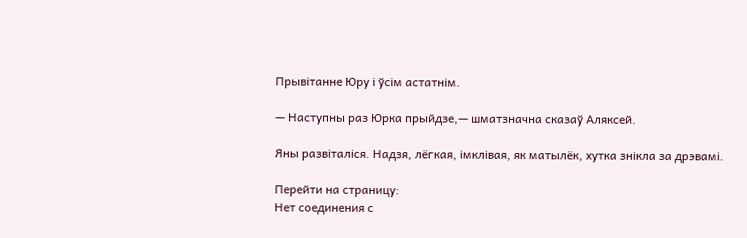Прывітанне Юру і ўсім астатнім.

— Наступны раз Юрка прыйдзе,— шматзначна сказаў Аляксей.

Яны развіталіся. Надзя, лёгкая, імклівая, як матылёк, хутка знікла за дрэвамі.

Перейти на страницу:
Нет соединения с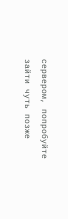сервером, попробуйте зайти чуть позже